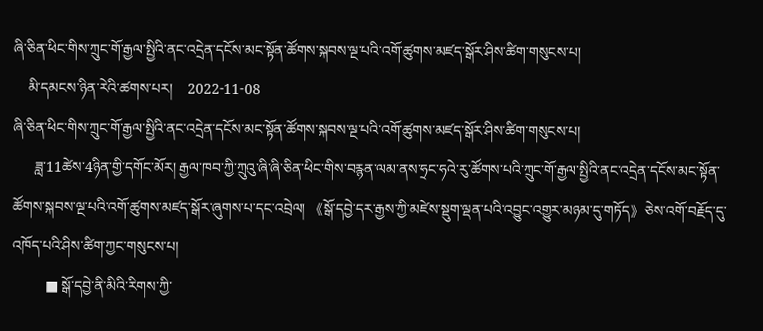ཞི་ཅིན་ཕིང་གིས་ཀྲུང་གོ་རྒྱལ་སྤྱིའི་ནང་འདྲེན་དངོས་མང་སྟོན་ཚོགས་སྐབས་ལྔ་པའི་འགོ་ཚུགས་མཛད་སྒོར་ཤིས་ཚིག་གསུངས་པ།
    མི་དམངས་ཉིན་རེའི་ཚགས་པར།    2022-11-08
ཞི་ཅིན་ཕིང་གིས་ཀྲུང་གོ་རྒྱལ་སྤྱིའི་ནང་འདྲེན་དངོས་མང་སྟོན་ཚོགས་སྐབས་ལྔ་པའི་འགོ་ཚུགས་མཛད་སྒོར་ཤིས་ཚིག་གསུངས་པ།
      ཟླ་11ཚེས་4ཉིན་གྱི་དགོང་མོར། རྒྱལ་ཁབ་ཀྱི་ཀྲུའུ་ཞི་ཞི་ཅིན་ཕིང་གིས་བརྙན་ལམ་ནས་ཧྲང་ཧའེ་རུ་ཚོགས་པའི་ཀྲུང་གོ་རྒྱལ་སྤྱིའི་ནང་འདྲེན་དངོས་མང་སྟོན་ཚོགས་སྐབས་ལྔ་པའི་འགོ་ཚུགས་མཛད་སྒོར་ཞུགས་པ་དང་འབྲེལ། 《སྒོ་དབྱེ་དར་རྒྱས་ཀྱི་མཛེས་སྡུག་ལྡན་པའི་འབྱུང་འགྱུར་མཉམ་དུ་གཏོད》ཅེས་འགོ་བརྗོད་དུ་འཁོད་པའི་ཤིས་ཚིག་ཀྱང་གསུངས་པ།
         ■ སྒོ་དབྱེ་ནི་མིའི་རིགས་ཀྱི་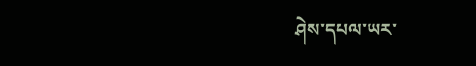ཤེས་དཔལ་ཡར་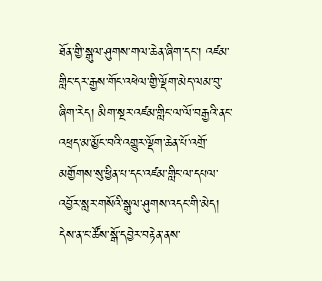ཐོན་གྱི་སྒུལ་ཤུགས་གལ་ཆེན་ཞིག་དང་། འཛམ་གླིང་དར་རྒྱས་གོང་འཕེལ་གྱི་ལྡོག་མེད་ལམ་བུ་ཞིག་རེད། མིག་སྔར་འཛམ་གླིང་ལ་ལོ་བརྒྱའི་ནང་འཕྲད་མ་མྱོང་བའི་འགྱུར་ལྡོག་ཆེན་པོ་འགྲོ་མགྱོགས་སུ་ཕྱིན་པ་དང་འཛམ་གླིང་ལ་དཔལ་འབྱོར་སླར་གསོའི་སྒུལ་ཤུགས་འདང་གི་མེད། དེས་ན་ང་ཚོས་སྒོ་དབྱེར་བརྟེན་ནས་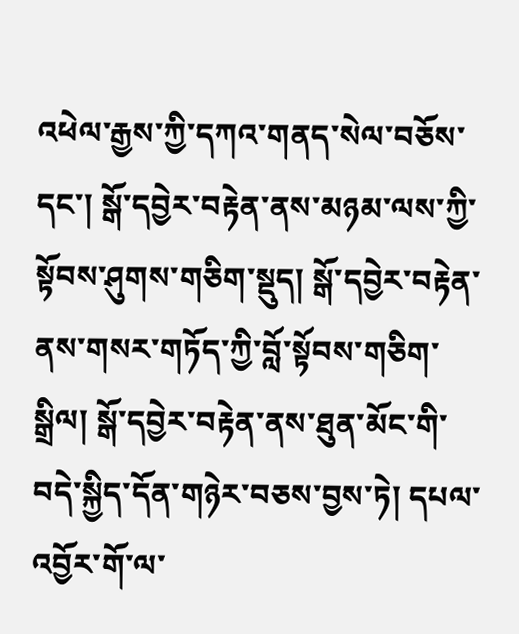འཕེལ་རྒྱས་ཀྱི་དཀའ་གནད་སེལ་བཅོས་དང་། སྒོ་དབྱེར་བརྟེན་ནས་མཉམ་ལས་ཀྱི་སྟོབས་ཤུགས་གཅིག་སྡུད། སྒོ་དབྱེར་བརྟེན་ནས་གསར་གཏོད་ཀྱི་བློ་སྟོབས་གཅིག་སྒྲིལ། སྒོ་དབྱེར་བརྟེན་ནས་ཐུན་མོང་གི་བདེ་སྐྱིད་དོན་གཉེར་བཅས་བྱས་ཏེ། དཔལ་འབྱོར་གོ་ལ་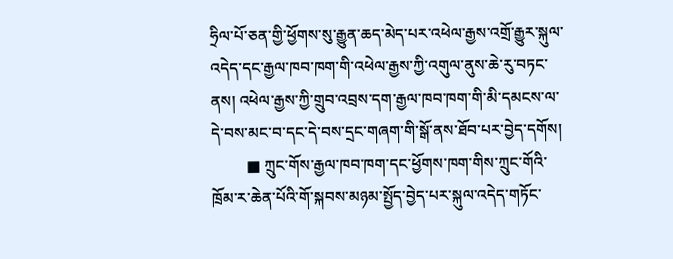ཧྲིལ་པོ་ཅན་གྱི་ཕྱོགས་སུ་རྒྱུན་ཆད་མེད་པར་འཕེལ་རྒྱས་འགྲོ་རྒྱུར་སྐུལ་འདེད་དང་རྒྱལ་ཁབ་ཁག་གི་འཕེལ་རྒྱས་ཀྱི་འགུལ་ནུས་ཆེ་རུ་བཏང་ནས། འཕེལ་རྒྱས་ཀྱི་གྲུབ་འབྲས་དག་རྒྱལ་ཁབ་ཁག་གི་མི་དམངས་ལ་དེ་བས་མང་བ་དང་དེ་བས་དྲང་གཞག་གི་སྒོ་ནས་ཐོབ་པར་བྱེད་དགོས།
         ■ ཀྲུང་གོས་རྒྱལ་ཁབ་ཁག་དང་ཕྱོགས་ཁག་གིས་ཀྲུང་གོའི་ཁྲོམ་ར་ཆེན་པོའི་གོ་སྐབས་མཉམ་སྤྱོད་བྱེད་པར་སྐུལ་འདེད་གཏོང་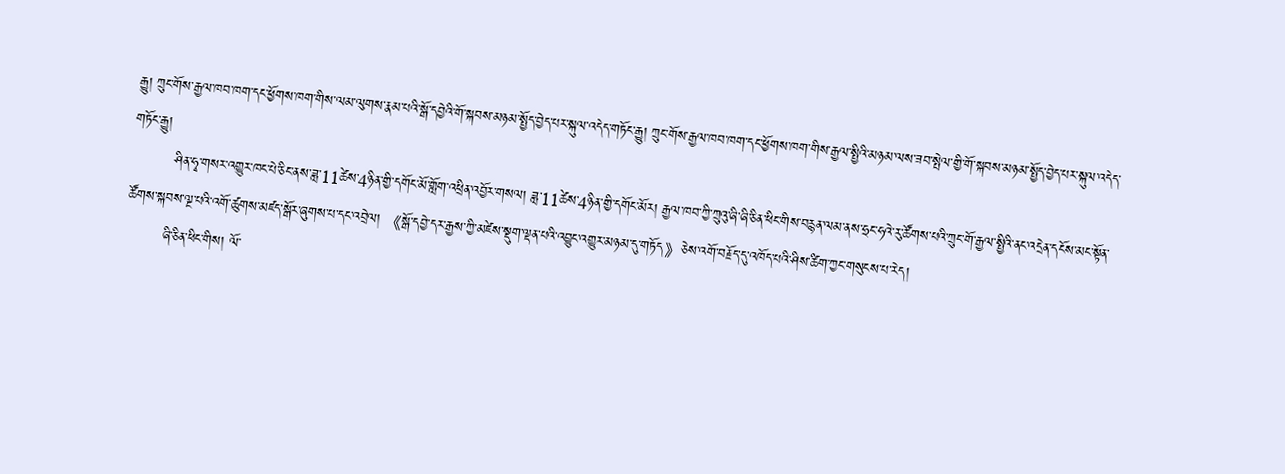རྒྱུ། ཀྲུང་གོས་རྒྱལ་ཁབ་ཁག་དང་ཕྱོགས་ཁག་གིས་ལམ་ལུགས་རྣམ་པའི་སྒོ་དབྱེའི་གོ་སྐབས་མཉམ་སྤྱོད་བྱེད་པར་སྐུལ་འདེད་གཏོང་རྒྱུ། ཀྲུང་གོས་རྒྱལ་ཁབ་ཁག་དང་ཕྱོགས་ཁག་གིས་རྒྱལ་སྤྱིའི་མཉམ་ལས་ཟབ་སྤེལ་གྱི་གོ་སྐབས་མཉམ་སྤྱོད་བྱེད་པར་སྐུལ་འདེད་གཏོང་རྒྱུ།
         ཤིན་ཧྭ་གསར་འགྱུར་ཁང་པེ་ཅིང་ནས་ཟླ་11ཚེས་4ཉིན་གྱི་དགོང་མོ་གློག་འཕྲིན་འབྱོར་གསལ། ཟླ་11ཚེས་4ཉིན་གྱི་དགོང་མོར། རྒྱལ་ཁབ་ཀྱི་ཀྲུའུ་ཞི་ཞི་ཅིན་ཕིང་གིས་བརྙན་ལམ་ནས་ཧྲང་ཧའེ་རུ་ཚོགས་པའི་ཀྲུང་གོ་རྒྱལ་སྤྱིའི་ནང་འདྲེན་དངོས་མང་སྟོན་ཚོགས་སྐབས་ལྔ་པའི་འགོ་ཚུགས་མཛད་སྒོར་ཞུགས་པ་དང་འབྲེལ། 《སྒོ་དབྱེ་དར་རྒྱས་ཀྱི་མཛེས་སྡུག་ལྡན་པའི་འབྱུང་འགྱུར་མཉམ་དུ་གཏོད》ཅེས་འགོ་བརྗོད་དུ་འཁོད་པའི་ཤིས་ཚིག་ཀྱང་གསུངས་པ་རེད།
        ཞི་ཅིན་ཕིང་གིས། ལོ་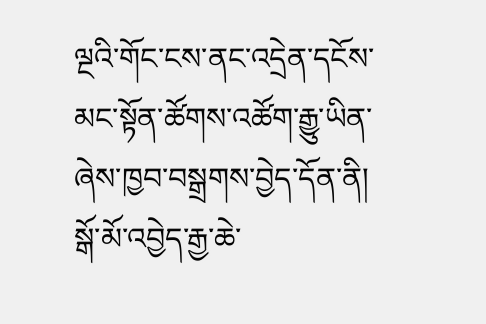ལྔའི་གོང་ངས་ནང་འདྲེན་དངོས་མང་སྟོན་ཚོགས་འཚོག་རྒྱུ་ཡིན་ཞེས་ཁྱབ་བསྒྲགས་བྱེད་དོན་ནི། སྒོ་མོ་འབྱེད་རྒྱ་ཆེ་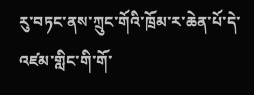རུ་བཏང་ནས་ཀྲུང་གོའི་ཁྲོམ་ར་ཆེན་པོ་དེ་འཛམ་གླིང་གི་གོ་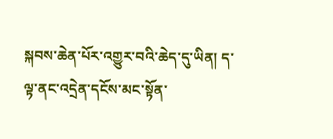སྐབས་ཆེན་པོར་འགྱུར་བའི་ཆེད་དུ་ཡིན། ད་ལྟ་ནང་འདྲེན་དངོས་མང་སྟོན་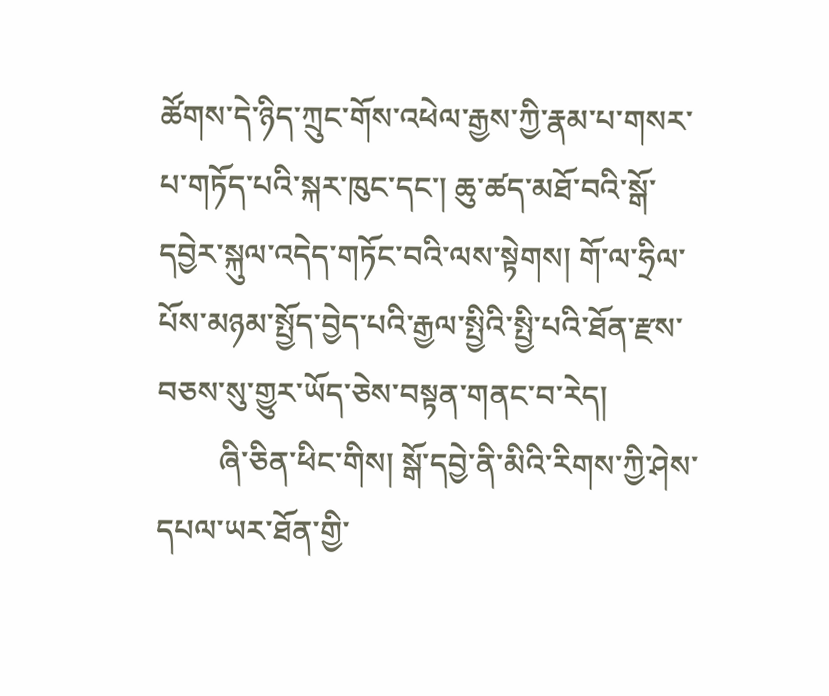ཚོགས་དེ་ཉིད་ཀྲུང་གོས་འཕེལ་རྒྱས་ཀྱི་རྣམ་པ་གསར་པ་གཏོད་པའི་སྐར་ཁུང་དང་། ཆུ་ཚད་མཐོ་བའི་སྒོ་དབྱེར་སྐུལ་འདེད་གཏོང་བའི་ལས་སྟེགས། གོ་ལ་ཧྲིལ་པོས་མཉམ་སྤྱོད་བྱེད་པའི་རྒྱལ་སྤྱིའི་སྤྱི་པའི་ཐོན་རྫས་བཅས་སུ་གྱུར་ཡོད་ཅེས་བསྟན་གནང་བ་རེད།
        ཞི་ཅིན་ཕིང་གིས། སྒོ་དབྱེ་ནི་མིའི་རིགས་ཀྱི་ཤེས་དཔལ་ཡར་ཐོན་གྱི་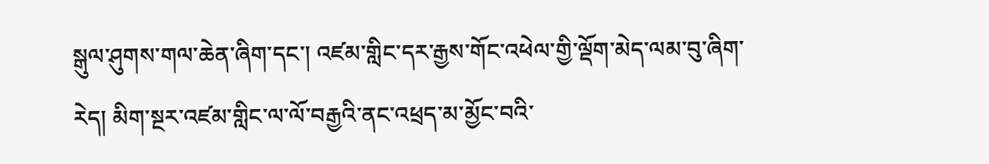སྒུལ་ཤུགས་གལ་ཆེན་ཞིག་དང་། འཛམ་གླིང་དར་རྒྱས་གོང་འཕེལ་གྱི་ལྡོག་མེད་ལམ་བུ་ཞིག་རེད། མིག་སྔར་འཛམ་གླིང་ལ་ལོ་བརྒྱའི་ནང་འཕྲད་མ་མྱོང་བའི་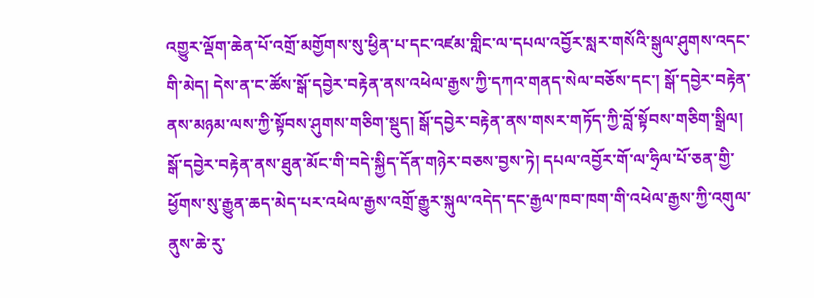འགྱུར་ལྡོག་ཆེན་པོ་འགྲོ་མགྱོགས་སུ་ཕྱིན་པ་དང་འཛམ་གླིང་ལ་དཔལ་འབྱོར་སླར་གསོའི་སྒུལ་ཤུགས་འདང་གི་མེད། དེས་ན་ང་ཚོས་སྒོ་དབྱེར་བརྟེན་ནས་འཕེལ་རྒྱས་ཀྱི་དཀའ་གནད་སེལ་བཅོས་དང་། སྒོ་དབྱེར་བརྟེན་ནས་མཉམ་ལས་ཀྱི་སྟོབས་ཤུགས་གཅིག་སྡུད། སྒོ་དབྱེར་བརྟེན་ནས་གསར་གཏོད་ཀྱི་བློ་སྟོབས་གཅིག་སྒྲིལ། སྒོ་དབྱེར་བརྟེན་ནས་ཐུན་མོང་གི་བདེ་སྐྱིད་དོན་གཉེར་བཅས་བྱས་ཏེ། དཔལ་འབྱོར་གོ་ལ་ཧྲིལ་པོ་ཅན་གྱི་ཕྱོགས་སུ་རྒྱུན་ཆད་མེད་པར་འཕེལ་རྒྱས་འགྲོ་རྒྱུར་སྐུལ་འདེད་དང་རྒྱལ་ཁབ་ཁག་གི་འཕེལ་རྒྱས་ཀྱི་འགུལ་ནུས་ཆེ་རུ་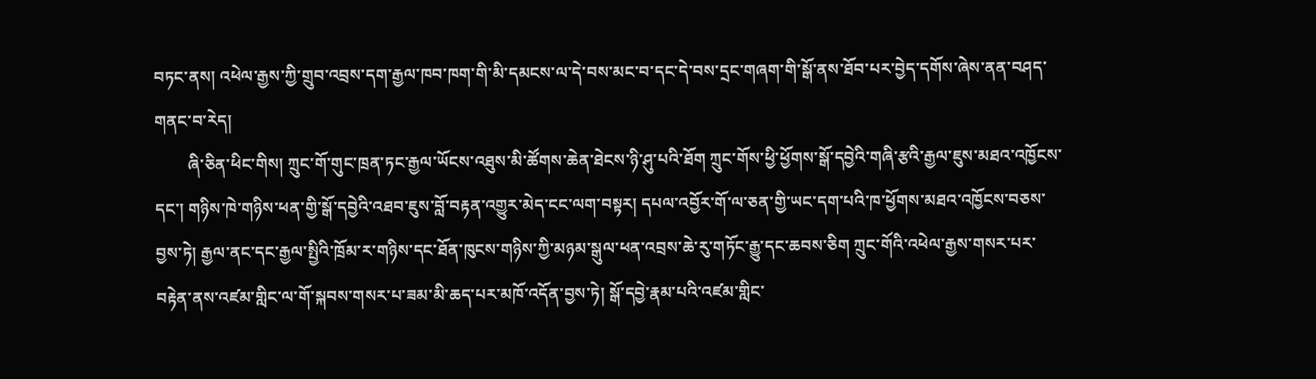བཏང་ནས། འཕེལ་རྒྱས་ཀྱི་གྲུབ་འབྲས་དག་རྒྱལ་ཁབ་ཁག་གི་མི་དམངས་ལ་དེ་བས་མང་བ་དང་དེ་བས་དྲང་གཞག་གི་སྒོ་ནས་ཐོབ་པར་བྱེད་དགོས་ཞེས་ནན་བཤད་གནང་བ་རེད།
        ཞི་ཅིན་ཕིང་གིས། ཀྲུང་གོ་གུང་ཁྲན་ཏང་རྒྱལ་ཡོངས་འཐུས་མི་ཚོགས་ཆེན་ཐེངས་ཉི་ཤུ་པའི་ཐོག ཀྲུང་གོས་ཕྱི་ཕྱོགས་སྒོ་དབྱེའི་གཞི་རྩའི་རྒྱལ་ཇུས་མཐའ་འཁྱོངས་དང་། གཉིས་ཁེ་གཉིས་ཕན་གྱི་སྒོ་དབྱེའི་འཐབ་ཇུས་བློ་བརྟན་འགྱུར་མེད་ངང་ལག་བསྟར། དཔལ་འབྱོར་གོ་ལ་ཅན་གྱི་ཡང་དག་པའི་ཁ་ཕྱོགས་མཐའ་འཁྱོངས་བཅས་བྱས་ཏེ། རྒྱལ་ནང་དང་རྒྱལ་སྤྱིའི་ཁྲོམ་ར་གཉིས་དང་ཐོན་ཁུངས་གཉིས་ཀྱི་མཉམ་སྒུལ་ཕན་འབྲས་ཆེ་རུ་གཏོང་རྒྱུ་དང་ཆབས་ཅིག ཀྲུང་གོའི་འཕེལ་རྒྱས་གསར་པར་བརྟེན་ནས་འཛམ་གླིང་ལ་གོ་སྐབས་གསར་པ་ཟམ་མི་ཆད་པར་མཁོ་འདོན་བྱས་ཏེ། སྒོ་དབྱེ་རྣམ་པའི་འཛམ་གླིང་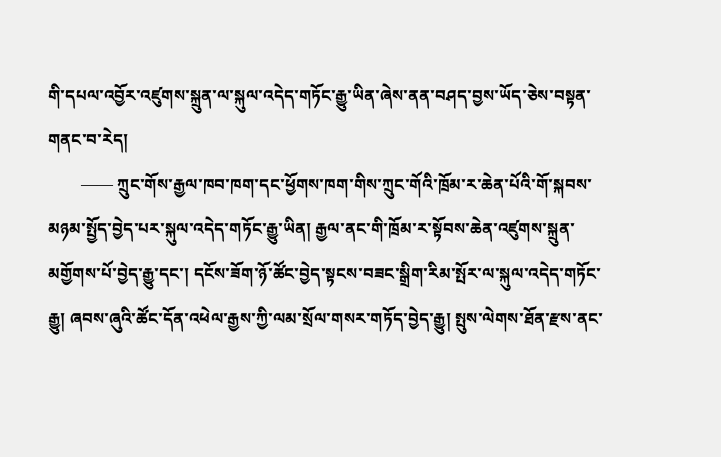གི་དཔལ་འབྱོར་འཛུགས་སྐྲུན་ལ་སྐུལ་འདེད་གཏོང་རྒྱུ་ཡིན་ཞེས་ནན་བཤད་བྱས་ཡོད་ཅེས་བསྟན་གནང་བ་རེད།
        —— ཀྲུང་གོས་རྒྱལ་ཁབ་ཁག་དང་ཕྱོགས་ཁག་གིས་ཀྲུང་གོའི་ཁྲོམ་ར་ཆེན་པོའི་གོ་སྐབས་མཉམ་སྤྱོད་བྱེད་པར་སྐུལ་འདེད་གཏོང་རྒྱུ་ཡིན། རྒྱལ་ནང་གི་ཁྲོམ་ར་སྟོབས་ཆེན་འཛུགས་སྐྲུན་མགྱོགས་པོ་བྱེད་རྒྱུ་དང་། དངོས་ཟོག་ཉོ་ཚོང་བྱེད་སྟངས་བཟང་སྒྲིག་རིམ་སྤོར་ལ་སྐུལ་འདེད་གཏོང་རྒྱུ། ཞབས་ཞུའི་ཚོང་དོན་འཕེལ་རྒྱས་ཀྱི་ལམ་སྲོལ་གསར་གཏོད་བྱེད་རྒྱུ། སྤུས་ལེགས་ཐོན་རྫས་ནང་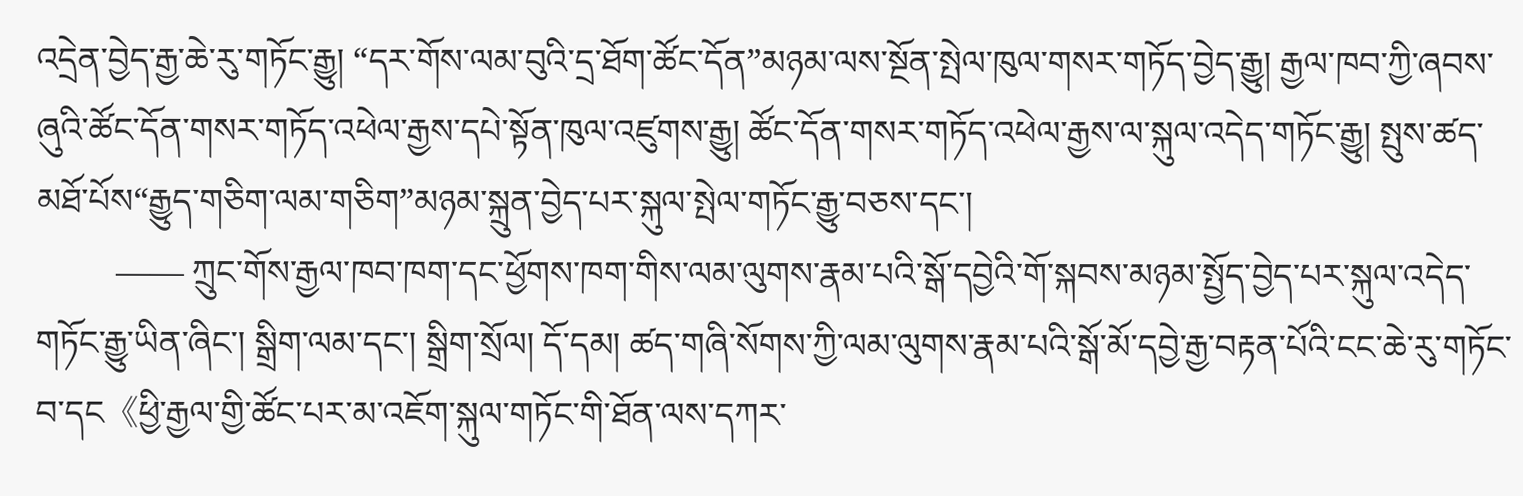འདྲེན་བྱེད་རྒྱ་ཆེ་རུ་གཏོང་རྒྱུ། “དར་གོས་ལམ་བུའི་དྲ་ཐོག་ཚོང་དོན”མཉམ་ལས་སྔོན་སྤེལ་ཁུལ་གསར་གཏོད་བྱེད་རྒྱུ། རྒྱལ་ཁབ་ཀྱི་ཞབས་ཞུའི་ཚོང་དོན་གསར་གཏོད་འཕེལ་རྒྱས་དཔེ་སྟོན་ཁུལ་འཛུགས་རྒྱུ། ཚོང་དོན་གསར་གཏོད་འཕེལ་རྒྱས་ལ་སྐུལ་འདེད་གཏོང་རྒྱུ། སྤུས་ཚད་མཐོ་པོས“རྒྱུད་གཅིག་ལམ་གཅིག”མཉམ་སྐྲུན་བྱེད་པར་སྐུལ་སྤེལ་གཏོང་རྒྱུ་བཅས་དང་།
         —— ཀྲུང་གོས་རྒྱལ་ཁབ་ཁག་དང་ཕྱོགས་ཁག་གིས་ལམ་ལུགས་རྣམ་པའི་སྒོ་དབྱེའི་གོ་སྐབས་མཉམ་སྤྱོད་བྱེད་པར་སྐུལ་འདེད་གཏོང་རྒྱུ་ཡིན་ཞིང་། སྒྲིག་ལམ་དང་། སྒྲིག་སྲོལ། དོ་དམ། ཚད་གཞི་སོགས་ཀྱི་ལམ་ལུགས་རྣམ་པའི་སྒོ་མོ་དབྱེ་རྒྱ་བརྟན་པོའི་ངང་ཆེ་རུ་གཏོང་བ་དང《ཕྱི་རྒྱལ་གྱི་ཚོང་པར་མ་འཇོག་སྐུལ་གཏོང་གི་ཐོན་ལས་དཀར་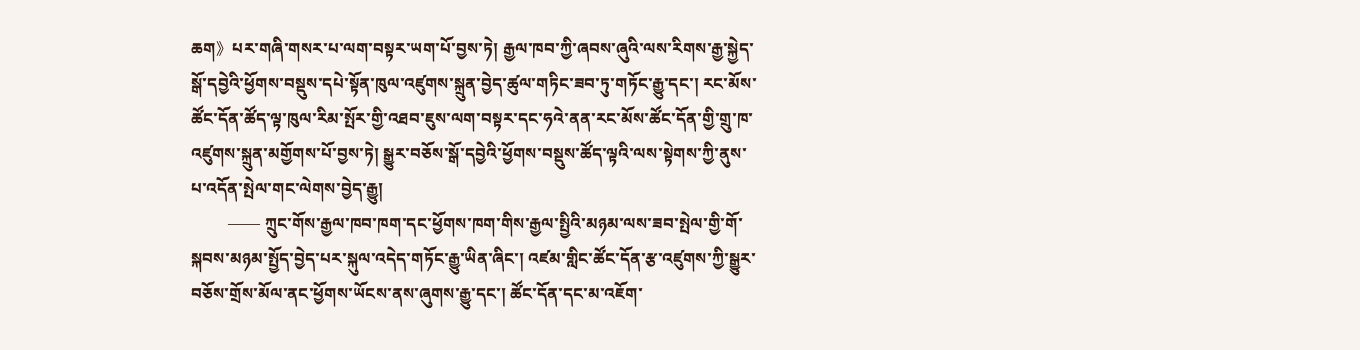ཆག》པར་གཞི་གསར་པ་ལག་བསྟར་ཡག་པོ་བྱས་ཏེ། རྒྱལ་ཁབ་ཀྱི་ཞབས་ཞུའི་ལས་རིགས་རྒྱ་སྐྱེད་སྒོ་དབྱེའི་ཕྱོགས་བསྡུས་དཔེ་སྟོན་ཁུལ་འཛུགས་སྐྲུན་བྱེད་ཚུལ་གཏིང་ཟབ་ཏུ་གཏོང་རྒྱུ་དང་། རང་མོས་ཚོང་དོན་ཚོད་ལྟ་ཁུལ་རིམ་སྤོར་གྱི་འཐབ་ཇུས་ལག་བསྟར་དང་ཧའེ་ནན་རང་མོས་ཚོང་དོན་གྱི་གྲུ་ཁ་འཛུགས་སྐྲུན་མགྱོགས་པོ་བྱས་ཏེ། སྒྱུར་བཅོས་སྒོ་དབྱེའི་ཕྱོགས་བསྡུས་ཚོད་ལྟའི་ལས་སྟེགས་ཀྱི་ནུས་པ་འདོན་སྤེལ་གང་ལེགས་བྱེད་རྒྱུ།
         —— ཀྲུང་གོས་རྒྱལ་ཁབ་ཁག་དང་ཕྱོགས་ཁག་གིས་རྒྱལ་སྤྱིའི་མཉམ་ལས་ཟབ་སྤེལ་གྱི་གོ་སྐབས་མཉམ་སྤྱོད་བྱེད་པར་སྐུལ་འདེད་གཏོང་རྒྱུ་ཡིན་ཞིང་། འཛམ་གླིང་ཚོང་དོན་རྩ་འཛུགས་ཀྱི་སྒྱུར་བཅོས་གྲོས་མོལ་ནང་ཕྱོགས་ཡོངས་ནས་ཞུགས་རྒྱུ་དང་། ཚོང་དོན་དང་མ་འཇོག་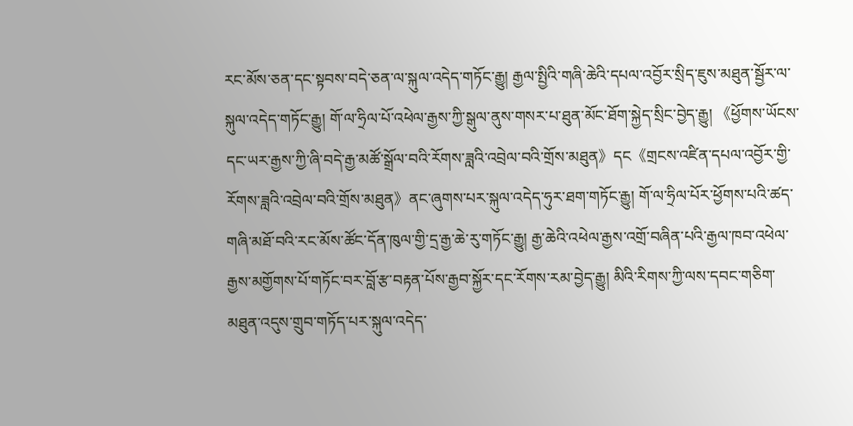རང་མོས་ཅན་དང་སྟབས་བདེ་ཅན་ལ་སྐུལ་འདེད་གཏོང་རྒྱུ། རྒྱལ་སྤྱིའི་གཞི་ཆེའི་དཔལ་འབྱོར་སྲིད་ཇུས་མཐུན་སྦྱོར་ལ་སྐུལ་འདེད་གཏོང་རྒྱུ། གོ་ལ་ཧྲིལ་པོ་འཕེལ་རྒྱས་ཀྱི་སྒུལ་ནུས་གསར་པ་ཐུན་མོང་ཐོག་སྐྱེད་སྲིང་བྱེད་རྒྱུ། 《ཕྱོགས་ཡོངས་དང་ཡར་རྒྱས་ཀྱི་ཞི་བདེ་རྒྱ་མཚོ་སྒྲོལ་བའི་རོགས་ཟླའི་འབྲེལ་བའི་གྲོས་མཐུན》དང《གྲངས་འཛིན་དཔལ་འབྱོར་གྱི་རོགས་ཟླའི་འབྲེལ་བའི་གྲོས་མཐུན》ནང་ཞུགས་པར་སྐུལ་འདེད་ཧུར་ཐག་གཏོང་རྒྱུ། གོ་ལ་ཧྲིལ་པོར་ཕྱོགས་པའི་ཚད་གཞི་མཐོ་བའི་རང་མོས་ཚོང་དོན་ཁུལ་གྱི་དྲ་རྒྱ་ཆེ་རུ་གཏོང་རྒྱུ། རྒྱ་ཆེའི་འཕེལ་རྒྱས་འགྲོ་བཞིན་པའི་རྒྱལ་ཁབ་འཕེལ་རྒྱས་མགྱོགས་པོ་གཏོང་བར་བློ་རྩ་བརྟན་པོས་རྒྱབ་སྐྱོར་དང་རོགས་རམ་བྱེད་རྒྱུ། མིའི་རིགས་ཀྱི་ལས་དབང་གཅིག་མཐུན་འདུས་གྲུབ་གཏོད་པར་སྐུལ་འདེད་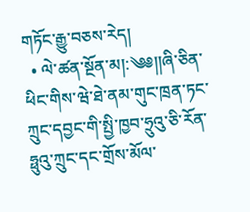གཏོང་རྒྱུ་བཅས་རེད།
  • ལེ་ཚན་སྔོན་མ།:༄༅།།ཞི་ཅིན་ཕིང་གིས་ཝེ་ཐེ་ནམ་གུང་ཁྲན་ཏང་ཀྲུང་དབྱང་གི་སྤྱི་ཁྱབ་ཧྲུའུ་ཅི་རོན་ཧྥུའུ་ཀྲུང་དང་གྲོས་མོལ་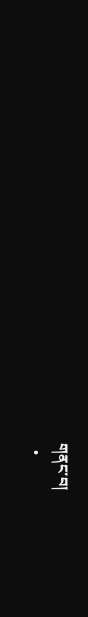གནང་བ།
  •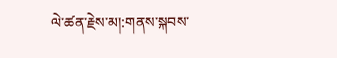ལེ་ཚན་རྗེས་མ།:གནས་སྐབས་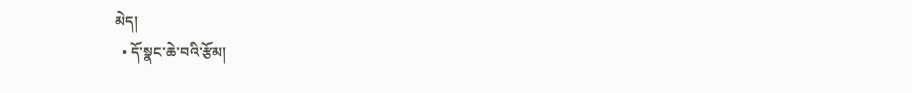མེད།
  • དོ་སྣང་ཆེ་བའི་རྩོམ།